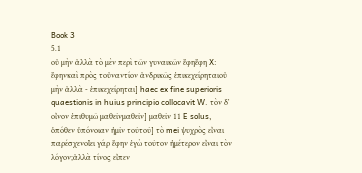Book 3
5.1
οὐ μὴν ἀλλὰ τὸ μὲν περὶ τῶν γυναικῶν ἔφηἔφη X: ἔφηνκαὶ πρὸς τοὐναντίον ἀνδρικῶς ἐπικεχείρηταιοὐ μὴν ἀλλὰ - ἐπικεχείρηται] haec ex fine superioris quaestionis in huius principio collocavit W. τὸν δʼ οἶνον ἐπιθυμῶ μαθεῖνμαθεῖν] μαθεῖν 11 E solus, ὁπόθεν ὑπόνοιαν ἡμῖν τοῦτοῦ] τὸ mei ψυχρὸς εἶναι παρέσχενοἴει γάρ ἔφην ἐγὼ τοῦτον ἡμέτερον εἶναι τὸν λόγον;ἀλλὰ τίνος εἶπεν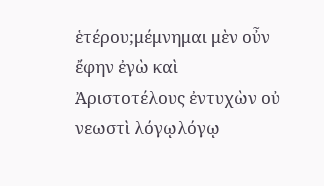ἑτέρου;μέμνημαι μὲν οὖν ἔφην ἐγὼ καὶ Ἀριστοτέλους ἐντυχὼν οὐ νεωστὶ λόγῳλόγῳ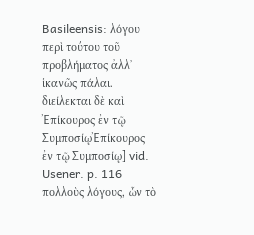Basileensis: λόγου περὶ τούτου τοῦ προβλήματος ἀλλʼ ἱκανῶς πάλαι. διείλεκται δὲ καὶ Ἐπίκουρος ἐν τῷ ΣυμποσίῳἘπίκουρος ἐν τῷ Συμποσίῳ] vid. Usener. p. 116 πολλοὺς λόγους, ὧν τὸ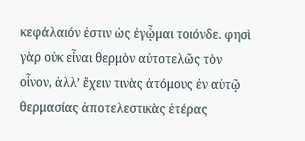κεφάλαιόν ἐστιν ὡς ἐγᾦμαι τοιόνδε. φησὶ γὰρ οὐκ εἶναι θερμὸν αὐτοτελῶς τὸν οἶνον, ἀλλʼ ἔχειν τινὰς ἀτόμους ἐν αὑτῷ θερμασίας ἀποτελεστικὰς ἑτέρας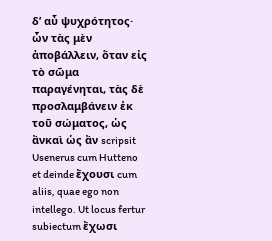δʼ αὖ ψυχρότητος· ὧν τὰς μὲν ἀποβάλλειν, ὅταν εἰς τὸ σῶμα παραγένηται, τὰς δὲ προσλαμβάνειν ἐκ τοῦ σώματος, ὡς ἂνκαὶ ὡς ἂν scripsit Usenerus cum Hutteno et deinde ἔχουσι cum aliis, quae ego non intellego. Ut locus fertur subiectum ἔχωσι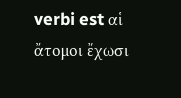verbi est αἱ ἄτομοι ἔχωσι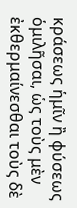κράσεως ἡμῖν ἢ φύσεως ὁμιλῆσαι, ὡς τοὺς μὲν ἐκθερμαίνεσθαι τοὺς δὲ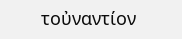τοὐναντίον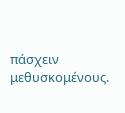πάσχειν μεθυσκομένους.